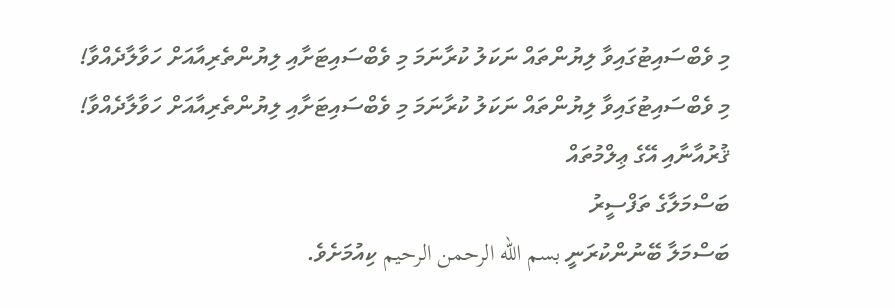މި ވެބްސައިޓުގައިވާ ލިޔުންތައް ނަކަލު ކުރާނަމަ މި ވެބްސައިޓަށާއި ލިޔުންތެރިއާއަށް ހަވާލާދެއްވާ!
މި ވެބްސައިޓުގައިވާ ލިޔުންތައް ނަކަލު ކުރާނަމަ މި ވެބްސައިޓަށާއި ލިޔުންތެރިއާއަށް ހަވާލާދެއްވާ!
ޤުރުއާނާއި އޭގެ ޢިލްމުތައް
ބަސްމަލާގެ ތަފްސީރު
ބަސްމަލާ ބޭނުންކުރަނީ بسم الله الرحمن الرحيم ކިއުމަށެވެ.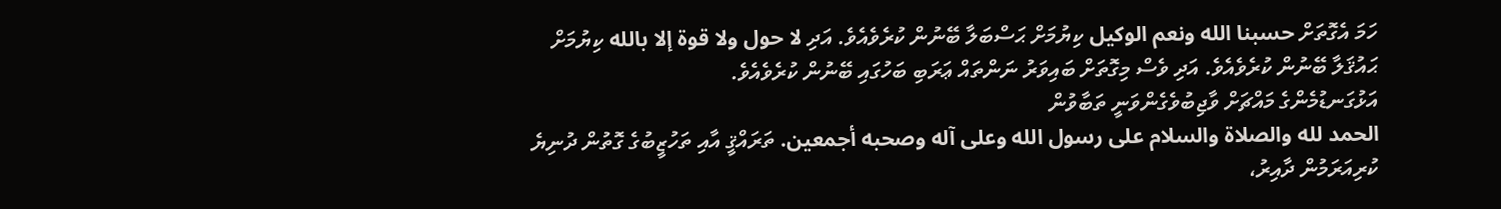ހަމަ އެގޮތަށް حسبنا الله ونعم الوكيل ކިޔުމަށް ޙަސްބަލާ ބޭނުން ކުރެވެއެވެ. އަދި لا حول ولا قوة إلا بالله ކިޔުމަށް ޙައުޤަލާ ބޭނުން ކުރެވެއެވެ. އަދި ވެސް މިގޮތަށް ބައިވަރު ނަންތައް ޢަރަބި ބަހުގައި ބޭނުން ކުރެވެއެވެ.
އަޅުގަނޑުމެންގެ މައްޗަށް ވާޖިބުވެގެންވަނީ ތަބާވުން
الحمد لله والصلاة والسلام على رسول الله وعلى آله وصحبه أجمعين. ތަރައްޤީ އާއި ތަހުޒީބުގެ ގޮތުން ދުނިޔެ ކުރިއަރަމުން ދާއިރު،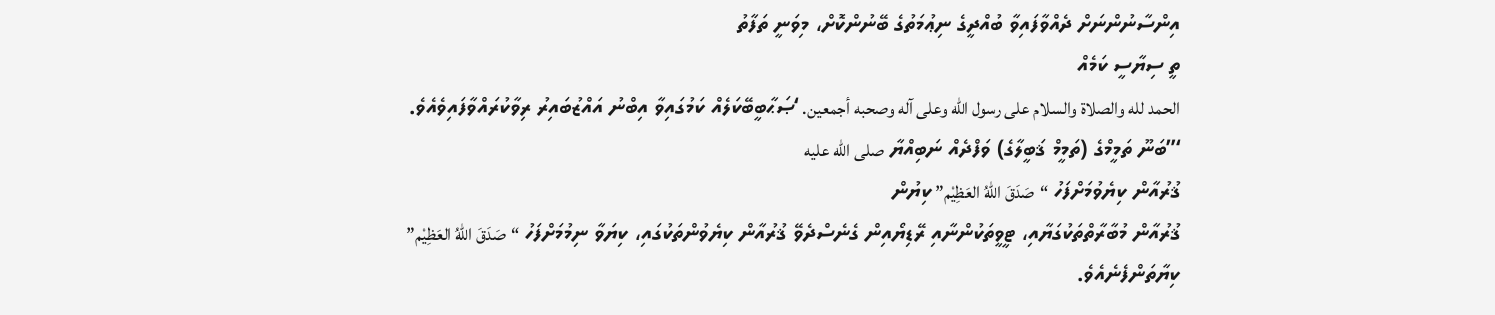އިންސާނުންނަށް ދެއްވާފައިވާ ބުއްދީގެ ނިޢުމަތުގެ ބޭނުންކޮށް، މިވަނީ ތަފާތު
ތީ ސިޔާސީ ކަމެއް
الحمد لله والصلاة والسلام على رسول الله وعلى آله وصحبه أجمعين. ‘ޞަޙާބީބޭކަލެއް ކަމުގައިވާ އިބްނު އައްޒުބައިރު ރިވާކުރައްވާފައިވެއެވެ. ‘”ބަނޫ ތަމީމްގެ (ތަމީމް ޤަބީލާގެ) ވަފްދެއް ނަބިއްޔާ صلى الله عليه
ޤުރުއާން ކިޔެވުމަށްފަހު “صَدَقَ اللهُ العَظِيْم” ކިޔުން
ޤުރުއާން މުބާރާތްތަކުގަޔާއި، ޓީވީތަކުންނާއި ރޭޑިޔޯއިން ގެނެސްދެވޭ ޤުރުއާން ކިޔެވުންތަކުގައި، ކިޔަވާ ނިމުމަށްފަހު “صَدَقَ اللهُ العَظِيْم” ކިޔާތަންފެނެއެވެ.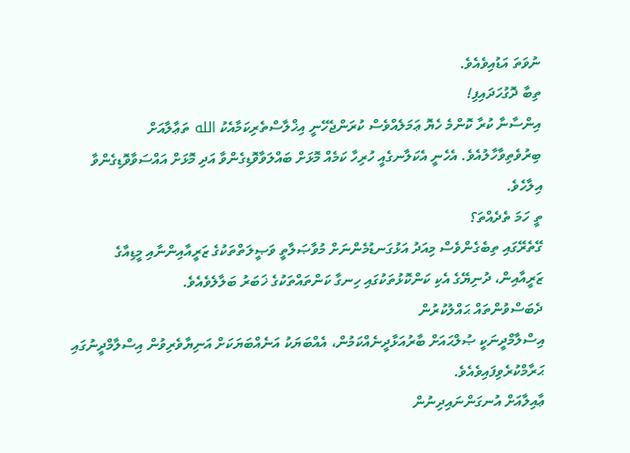ނުވަތަ އަޑުއިވެއެވެ.
ތިބާ ދޮގުހަދައިފި!
އިންސާނާ ކުރާ ކޮންމެ ހެޔޮ ޢަމަލެއްވެސް ކުރަންޖެހޭނީ އިޚްލާސްތެރިކަމާއެކު الله ތަޢާލާއަށް ބިރުވެތިވާހާލުއެވެ. އެހެނީ އެކަލާނގެއީ ހުރިހާ ކަމެއް މޮޅަށް ބައްލަވާވޮޑިގެންވާ އަދި މޮޅަށް އައްސަވާވޮޑިގެންވާ އިލާހެވެ.
ތީ ހަމަ ތެދެއްތަ؟
ގޭތެރޭގައި ތިބެގެންވެސް މިއަދު އަޅުގަނޑުމެންނަށް މުވާޞަލާތީ ވަޞީލަތްތަކުގެ ޒަރީއާއިންނާއި މީޑިއާގެ ޒަރީއާއިން، ދުނިޔޭގެ އެކި ކަންކޮޅުތަކުގައި ހިނގާ ކަންތައްތަކުގެ ޚަބަރު ބަލާލެވެއެވެ.
ދެބަސްވުންތައް ޙައްލުކުރުން
އިސްލާމްދީނަކީ ޞުލްޙައަށް ބާރުއަޅާދީނެއްކަމުން، އެއްބަޔަކު އަނެއްބަޔަކަށް އަނިޔާވެރިވުން އިސްލާމްދީނުގައި ޙަރާމްކުރެވިފައިވެއެވެ.
ޢާއިލާއަށް އުނގަންނައިދިނުން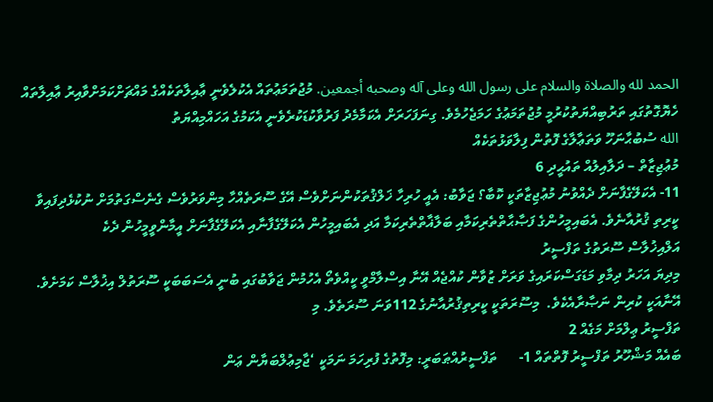الحمد لله والصلاة والسلام على رسول الله وعلى آله وصحبه أجمعين. މުޖުތަމަޢުތައް އެކުލެވެނީ ޢާއިލާތަކެއްގެ މައްޗަށްކަމަށްވާއިރު ޢާއިލާތައް ހެޔޮގޮތުގައި ތަރުބިއްޔަތުކުރުމީ މުޖުތަމަޢުގެ ހަމަޖެހުމެވެ. ގިނަފަހަރަށް އެކަމާމެދު ފަރުވާކުޑަކުރެވެނީ އެކަމުގެ އަހައްމިއްޔަތު
الله ސުބުޙާނަހޫ ވަތަޢާލާގެ ފޮތުން ފިލާވަޅުތަކެއް
މުޢުޖިޒާތް – ދަލާއިލުއް ތައުޙީދި 6
11- އެކަލޭގެފާނަށް ދެއްވުނު މުޢުޖިޒާތަކީ ކޮބާ؟ ޖަވާބު: އެއީ ހުރިހާ ޚަލްޤުތަކުންނަށްވެސް އޭގެ ސޫރަތެއްހާ މިންވަރުވެސް ގެނެސްގަތުމަށް ނުކުޅެދިފައިވާ ކީރިތި ޤުރުއާނެވެ. އެބައިމީހުންގެ ފަޞާޙާތްތެރިކަމާއި ބަލާޣާތްތެރިކަމާ އަދި އެބައިމީހުން އެކަލޭގެފާނާއި އެކަލޭގެފާނަށް އީމާންވީމީހުން ދެކެ
އަލްއިޚުލާސް ސޫރަތުގެ ތަފްސީރު
މިދިޔަ އަހަރު ދިމާވި މަޑަގަސްކަރައިގެ ވަރަށް ޒުވާން ކުއްޖެއް އޭނާ އިސްލާމްވީ ކީއްވެތޯ އެހުމުން ޖަވާބުގައި ބުނީ އެސަބަބަކީ ސޫރަތުލް އިޚުލާސް ކަމަށެވެ.    އޭނާއަކީ ކުރިން ނަޞާރާއެކެވެ.  މިސޫރަތަކީ ކީރިތިޤުރުއާނުގެ 112ވަނަ ސޫރަތެވެ. މި
ތަފްސީރު ޢިލްމަށް މަގެއް 2
ބައެއް މަޝްހޫރު ތަފްސީރު ފޮތްތައް 1-      ތަފްސީރުއްޠަބަރީ: މިފޮތުގެ ފުރިހަމަ ނަމަކީ ‘ޖާމިޢުލްބަޔާން ޢަން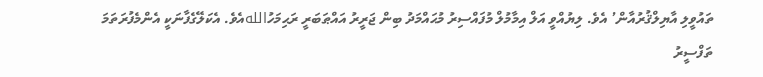ތައުވީލި އާޔިލްޤުރުއާން’ އެވެ. ލިޔުއްވީ އަލް އިމާމުލް މުފައްސިރު މުޙައްމަދު ބިން ޖަރީރު އައްޠަބަރީ ރަޙިމަހުاللهއެވެ. އެކަލޭގެފާނަކީ އެންމެފުރަތަމަ
ތަފްސީރު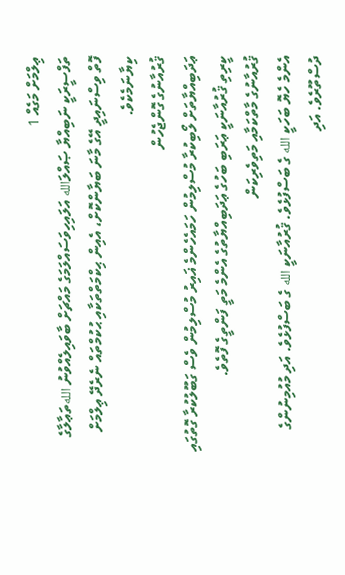ޢިލްމަށް މަގެއް 1
ތަފްސީރަކީ ނަބިއްޔާ ޞައްލަالله އަލައިހިވަސައްލަމަގެ މައްޗަށް ބާވައިލެއްވުނު اللهތަޢާލާގެ ފޮތް ވިސްނައިދީ އޭގެ މާނަ ބަޔާންކޮށް، އެއިން ޙިކްމަތްތަކާއި ޙުކުމްތައް ނެރެދޭ ޢިލްމަށް ކިޔާނަމެކެވެ.
ޤުރުއާނުގެ ގޮންޖެހުން
ޢަދަބިއްޔާތަށް ލޯބިކުރާ މުސްލިމުން ހަމައެހެންމެ ޣައިރު މުސްލިމުން ވެސް ގަބޫލުކުރާ ގޮތުގައި ކީރިތި ޤުރުއާނަކީ ޢަރަބި ބަހުގެ ޢަދަބިއްޔާތުގެ އެންމެ މަތީ ފަންތީގެ ފޮތެވެ.
ޤުރުއާނުގެ މާތްކަމާއި މަތިވެރިކަން
އެންމެ ހެޔޮ ބަހަކީ الله ގެ ބަސްފުޅެވެ. ޤުރުއާނަކީ الله ގެ ބަސްފުޅެވެ. އަދި މުއުމިނުންގެ ދުސްތޫރެވެ. އަދި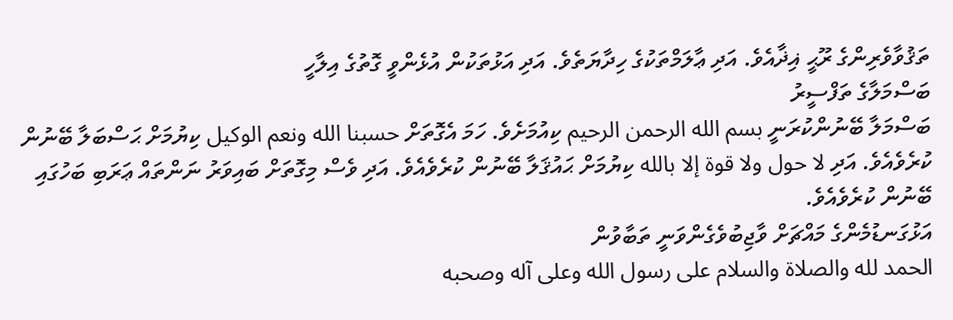ތަޤުވާވެރިންގެ ރޫޙީ ޣިޛާއެވެ. އަދި ޢާލަމްތަކުގެ ހިދާޔަތެވެ. އަދި އަޅުތަކުން އުޅެންވީ ގޮތުގެ އިލާހީ
ބަސްމަލާގެ ތަފްސީރު
ބަސްމަލާ ބޭނުންކުރަނީ بسم الله الرحمن الرحيم ކިއުމަށެވެ. ހަމަ އެގޮތަށް حسبنا الله ونعم الوكيل ކިޔުމަށް ޙަސްބަލާ ބޭނުން ކުރެވެއެވެ. އަދި لا حول ولا قوة إلا بالله ކިޔުމަށް ޙައުޤަލާ ބޭނުން ކުރެވެއެވެ. އަދި ވެސް މިގޮތަށް ބައިވަރު ނަންތައް ޢަރަބި ބަހުގައި ބޭނުން ކުރެވެއެވެ.
އަޅުގަނޑުމެންގެ މައްޗަށް ވާޖިބުވެގެންވަނީ ތަބާވުން
الحمد لله والصلاة والسلام على رسول الله وعلى آله وصحبه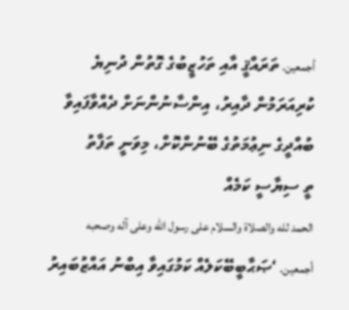أجمعين. ތަރައްޤީ އާއި ތަހުޒީބުގެ ގޮތުން ދުނިޔެ ކުރިއަރަމުން ދާއިރު، އިންސާނުންނަށް ދެއްވާފައިވާ ބުއްދީގެ ނިޢުމަތުގެ ބޭނުންކޮށް، މިވަނީ ތަފާތު
ތީ ސިޔާސީ ކަމެއް
الحمد لله والصلاة والسلام على رسول الله وعلى آله وصحبه أجمعين. ‘ޞަޙާބީބޭކަލެއް ކަމުގައިވާ އިބްނު އައްޒުބައިރު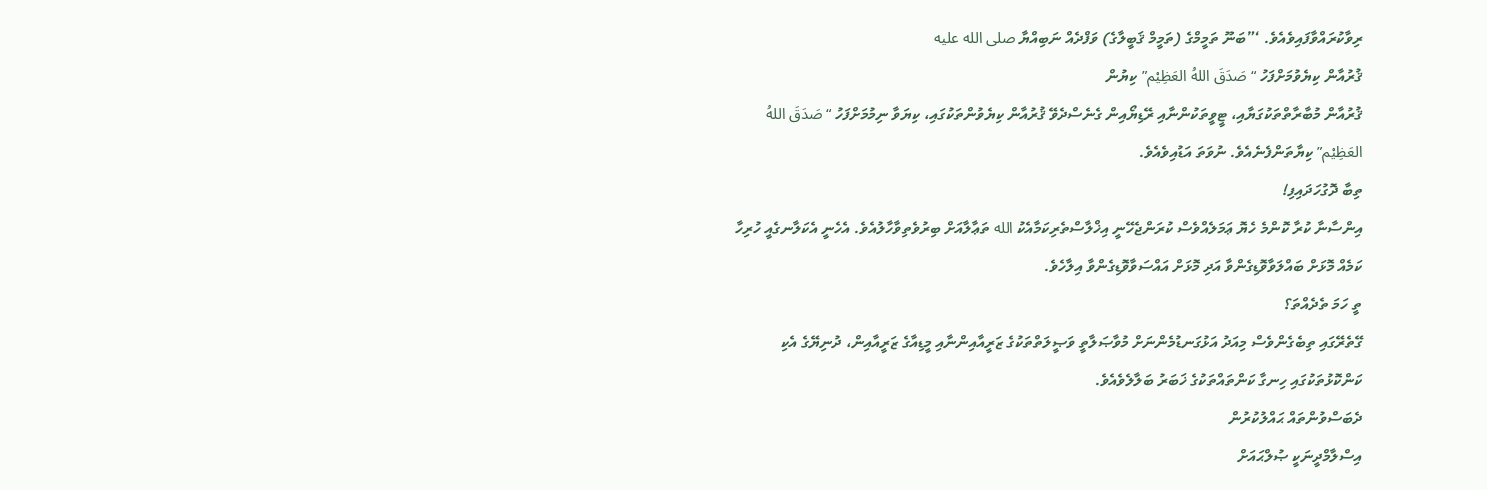ރިވާކުރައްވާފައިވެއެވެ. ‘”ބަނޫ ތަމީމްގެ (ތަމީމް ޤަބީލާގެ) ވަފްދެއް ނަބިއްޔާ صلى الله عليه
ޤުރުއާން ކިޔެވުމަށްފަހު “صَدَقَ اللهُ العَظِيْم” ކިޔުން
ޤުރުއާން މުބާރާތްތަކުގަޔާއި، ޓީވީތަކުންނާއި ރޭޑިޔޯއިން ގެނެސްދެވޭ ޤުރުއާން ކިޔެވުންތަކުގައި، ކިޔަވާ ނިމުމަށްފަހު “صَدَقَ اللهُ العَظِيْم” ކިޔާތަންފެނެއެވެ. ނުވަތަ އަޑުއިވެއެވެ.
ތިބާ ދޮގުހަދައިފި!
އިންސާނާ ކުރާ ކޮންމެ ހެޔޮ ޢަމަލެއްވެސް ކުރަންޖެހޭނީ އިޚްލާސްތެރިކަމާއެކު الله ތަޢާލާއަށް ބިރުވެތިވާހާލުއެވެ. އެހެނީ އެކަލާނގެއީ ހުރިހާ ކަމެއް މޮޅަށް ބައްލަވާވޮޑިގެންވާ އަދި މޮޅަށް އައްސަވާވޮޑިގެންވާ އިލާހެވެ.
ތީ ހަމަ ތެދެއްތަ؟
ގޭތެރޭގައި ތިބެގެންވެސް މިއަދު އަޅުގަނޑުމެންނަށް މުވާޞަލާތީ ވަޞީލަތްތަކުގެ ޒަރީއާއިންނާއި މީޑިއާގެ ޒަރީއާއިން، ދުނިޔޭގެ އެކި ކަންކޮޅުތަކުގައި ހިނގާ ކަންތައްތަކުގެ ޚަބަރު ބަލާލެވެއެވެ.
ދެބަސްވުންތައް ޙައްލުކުރުން
އިސްލާމްދީނަކީ ޞުލްޙައަށް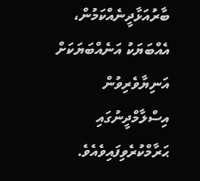ބާރުއަޅާދީނެއްކަމުން، އެއްބަޔަކު އަނެއްބަޔަކަށް އަނިޔާވެރިވުން އިސްލާމްދީނުގައި ޙަރާމްކުރެވިފައިވެއެވެ.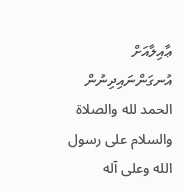ޢާއިލާއަށް އުނގަންނައިދިނުން
الحمد لله والصلاة والسلام على رسول الله وعلى آله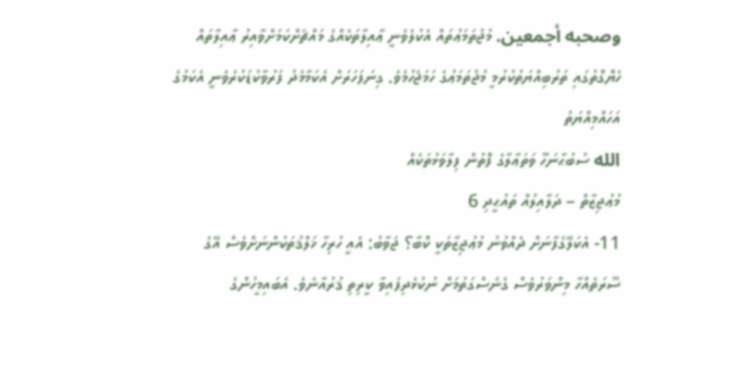وصحبه أجمعين. މުޖުތަމަޢުތައް އެކުލެވެނީ ޢާއިލާތަކެއްގެ މައްޗަށްކަމަށްވާއިރު ޢާއިލާތައް ހެޔޮގޮތުގައި ތަރުބިއްޔަތުކުރުމީ މުޖުތަމަޢުގެ ހަމަޖެހުމެވެ. ގިނަފަހަރަށް އެކަމާމެދު ފަރުވާކުޑަކުރެވެނީ އެކަމުގެ އަހައްމިއްޔަތު
الله ސުބުޙާނަހޫ ވަތަޢާލާގެ ފޮތުން ފިލާވަޅުތަކެއް
މުޢުޖިޒާތް – ދަލާއިލުއް ތައުޙީދި 6
11- އެކަލޭގެފާނަށް ދެއްވުނު މުޢުޖިޒާތަކީ ކޮބާ؟ ޖަވާބު: އެއީ ހުރިހާ ޚަލްޤުތަކުންނަށްވެސް އޭގެ ސޫރަތެއްހާ މިންވަރުވެސް ގެނެސްގަތުމަށް ނުކުޅެދިފައިވާ ކީރިތި ޤުރުއާނެވެ. އެބައިމީހުންގެ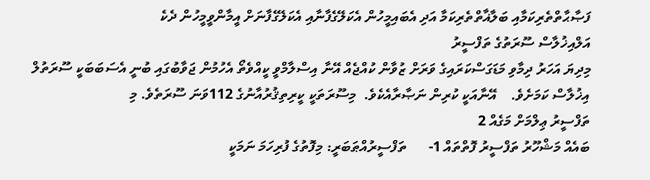ފަޞާޙާތްތެރިކަމާއި ބަލާޣާތްތެރިކަމާ އަދި އެބައިމީހުން އެކަލޭގެފާނާއި އެކަލޭގެފާނަށް އީމާންވީމީހުން ދެކެ
އަލްއިޚުލާސް ސޫރަތުގެ ތަފްސީރު
މިދިޔަ އަހަރު ދިމާވި މަޑަގަސްކަރައިގެ ވަރަށް ޒުވާން ކުއްޖެއް އޭނާ އިސްލާމްވީ ކީއްވެތޯ އެހުމުން ޖަވާބުގައި ބުނީ އެސަބަބަކީ ސޫރަތުލް އިޚުލާސް ކަމަށެވެ.    އޭނާއަކީ ކުރިން ނަޞާރާއެކެވެ.  މިސޫރަތަކީ ކީރިތިޤުރުއާނުގެ 112ވަނަ ސޫރަތެވެ. މި
ތަފްސީރު ޢިލްމަށް މަގެއް 2
ބައެއް މަޝްހޫރު ތަފްސީރު ފޮތްތައް 1-      ތަފްސީރުއްޠަބަރީ: މިފޮތުގެ ފުރިހަމަ ނަމަކީ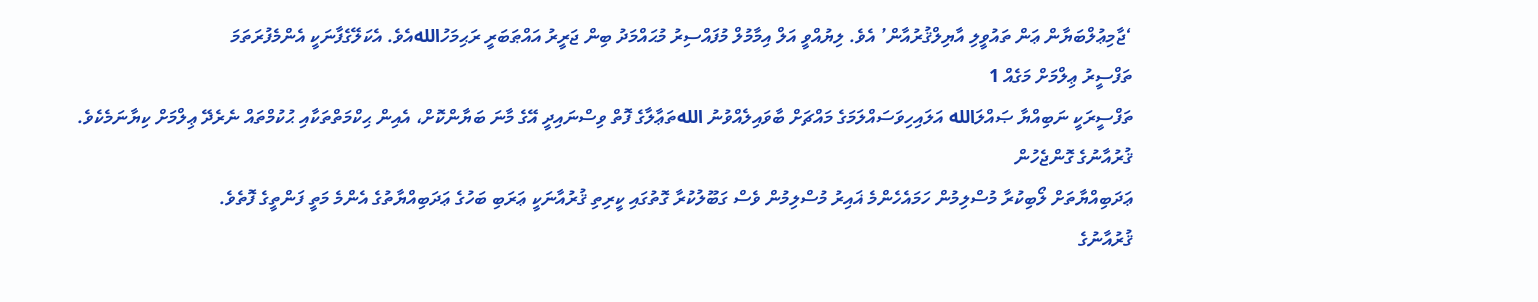‘ޖާމިޢުލްބަޔާން ޢަން ތައުވީލި އާޔިލްޤުރުއާން’ އެވެ. ލިޔުއްވީ އަލް އިމާމުލް މުފައްސިރު މުޙައްމަދު ބިން ޖަރީރު އައްޠަބަރީ ރަޙިމަހުاللهއެވެ. އެކަލޭގެފާނަކީ އެންމެފުރަތަމަ
ތަފްސީރު ޢިލްމަށް މަގެއް 1
ތަފްސީރަކީ ނަބިއްޔާ ޞައްލަالله އަލައިހިވަސައްލަމަގެ މައްޗަށް ބާވައިލެއްވުނު اللهތަޢާލާގެ ފޮތް ވިސްނައިދީ އޭގެ މާނަ ބަޔާންކޮށް، އެއިން ޙިކްމަތްތަކާއި ޙުކުމްތައް ނެރެދޭ ޢިލްމަށް ކިޔާނަމެކެވެ.
ޤުރުއާނުގެ ގޮންޖެހުން
ޢަދަބިއްޔާތަށް ލޯބިކުރާ މުސްލިމުން ހަމައެހެންމެ ޣައިރު މުސްލިމުން ވެސް ގަބޫލުކުރާ ގޮތުގައި ކީރިތި ޤުރުއާނަކީ ޢަރަބި ބަހުގެ ޢަދަބިއްޔާތުގެ އެންމެ މަތީ ފަންތީގެ ފޮތެވެ.
ޤުރުއާނުގެ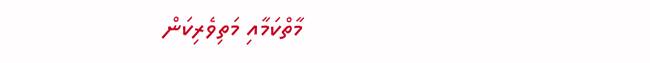މާތްކަމާއި މަތިވެރިކަން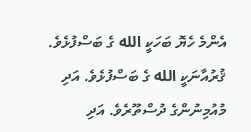އެންމެ ހެޔޮ ބަހަކީ الله ގެ ބަސްފުޅެވެ. ޤުރުއާނަކީ الله ގެ ބަސްފުޅެވެ. އަދި މުއުމިނުންގެ ދުސްތޫރެވެ. އަދި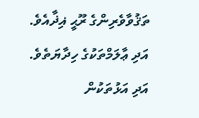ތަޤުވާވެރިންގެ ރޫޙީ ޣިޛާއެވެ. އަދި ޢާލަމްތަކުގެ ހިދާޔަތެވެ. އަދި އަޅުތަކުން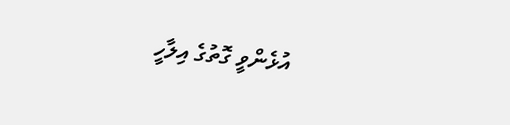އުޅެންވީ ގޮތުގެ އިލާހީ